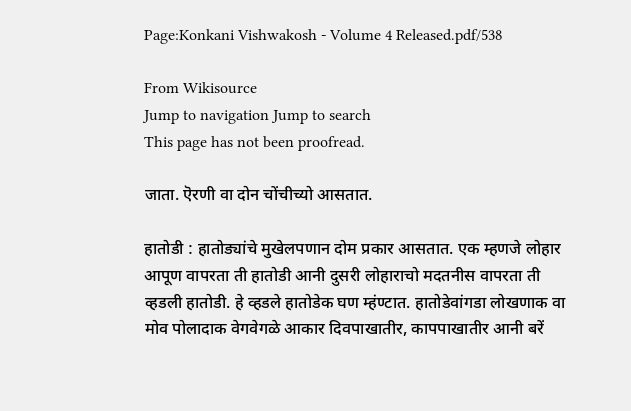Page:Konkani Vishwakosh - Volume 4 Released.pdf/538

From Wikisource
Jump to navigation Jump to search
This page has not been proofread.

जाता. ऎरणी वा दोन चोंचीच्यो आसतात.

हातोडी : हातोड्यांचे मुखेलपणान दोम प्रकार आसतात. एक म्हणजे लोहार आपूण वापरता ती हातोडी आनी दुसरी लोहाराचो मदतनीस वापरता ती व्हडली हातोडी. हे व्हडले हातोडेक घण म्हंण्टात. हातोडेवांगडा लोखणाक वा मोव पोलादाक वेगवेगळे आकार दिवपाखातीर, कापपाखातीर आनी बरें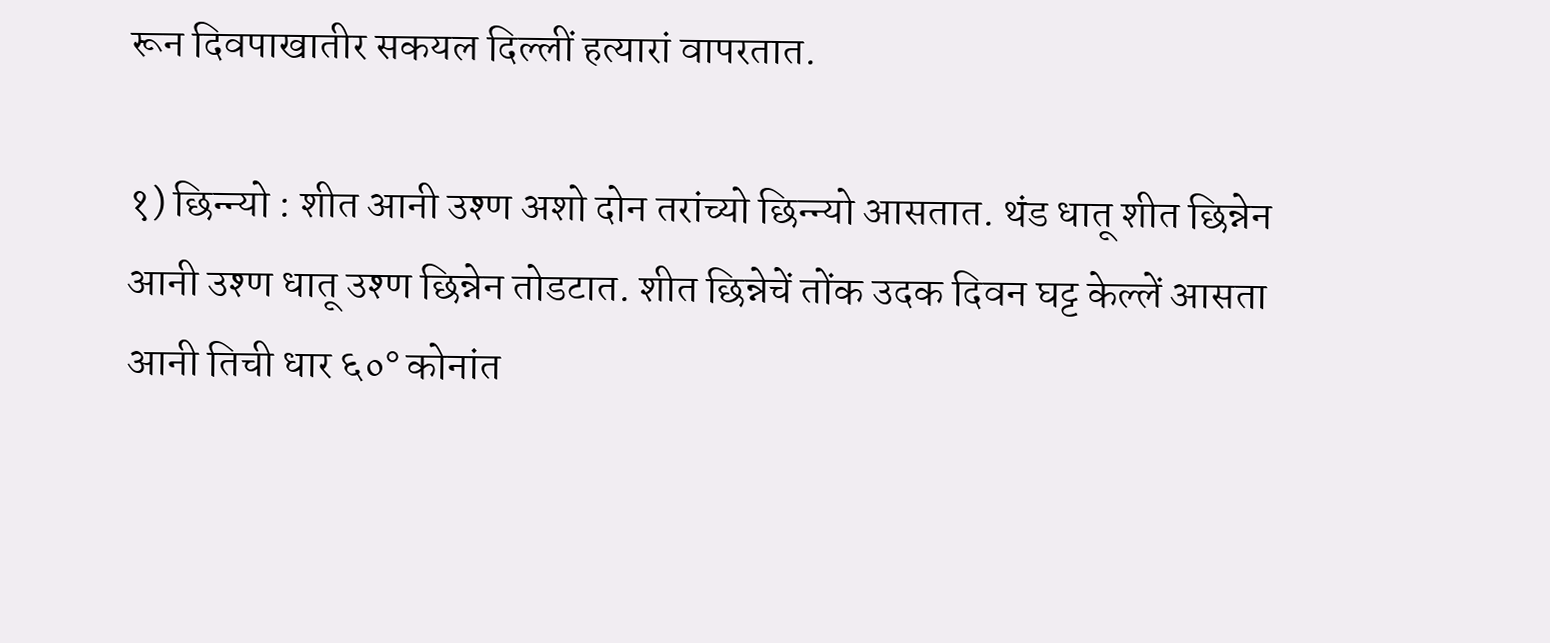रून दिवपाखातीर सकयल दिल्लीं हत्यारां वापरतात.

१) छिन्न्यो : शीत आनी उश्ण अशो दोन तरांच्यो छिन्न्यो आसतात. थंड धातू शीत छिन्नेन आनी उश्ण धातू उश्ण छिन्नेन तोडटात. शीत छिन्नेचें तोंक उदक दिवन घट्ट केल्लें आसता आनी तिची धार ६०° कोनांत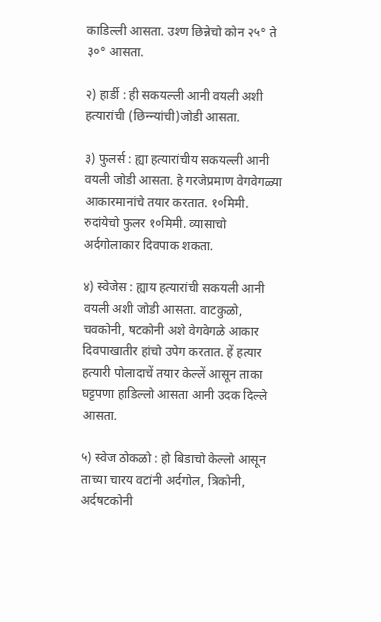काडिल्ली आसता. उश्ण छिन्नेचो कोन २५° ते ३०° आसता.

२) हार्डी : ही सकयल्ली आनी वयली अशी हत्यारांची (छिन्न्यांची)जोडी आसता.

३) फुलर्स : ह्या हत्यारांचीय सकयल्ली आनी वयली जोडी आसता. हे गरजेप्रमाण वेगवेगळ्या आकारमानांचे तयार करतात. १०मिमी. रुदांयेचो फुलर १०मिमी. व्यासाचो अर्दगोलाकार दिवपाक शकता.

४) स्वेजेस : ह्याय हत्यारांची सकयली आनी वयली अशी जोडी आसता. वाटकुळो, चवकोनी, षटकोनी अशे वेगवेगळे आकार दिवपाखातीर हांचो उपेग करतात. हें हत्यार हत्यारी पोलादाचें तयार केल्लें आसून ताका घट्टपणा हाडिल्लो आसता आनी उदक दिल्ले आसता.

५) स्वेज ठोकळो : हो बिडाचो केल्लो आसून ताच्या चारय वटांनी अर्दगोल, त्रिकोनी, अर्दषटकोनी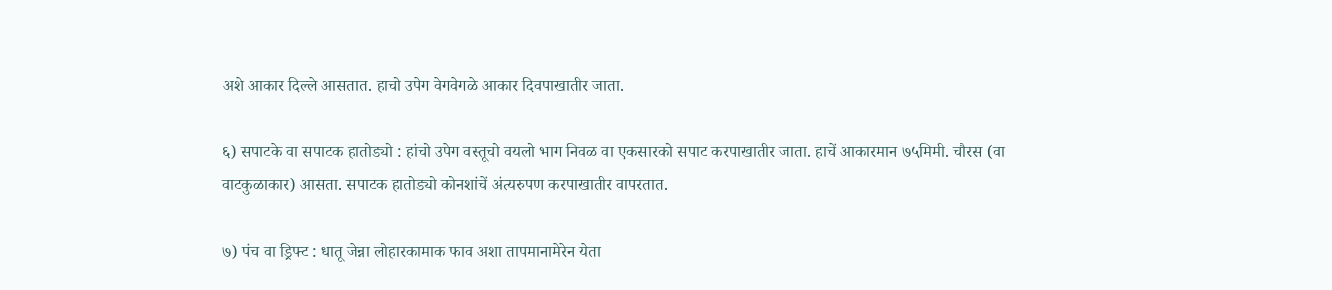अशे आकार दिल्ले आसतात. हाचो उपेग वेगवेगळे आकार दिवपाखातीर जाता.

६) सपाटके वा सपाटक हातोड्यो : हांचो उपेग वस्तूचो वयलो भाग निवळ वा एकसारको सपाट करपाखातीर जाता. हाचें आकारमान ७५मिमी. चौरस (वा वाटकुळाकार) आसता. सपाटक हातोड्यो कोनशांचें अंत्यरुपण करपाखातीर वापरतात.

७) पंच वा ड्रिफ्ट : धातू जेन्ना लोहारकामाक फाव अशा तापमानामेरेन येता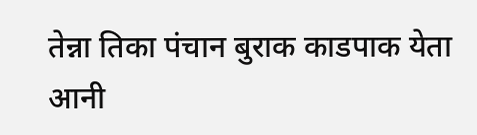तेन्ना तिका पंचान बुराक काडपाक येता आनी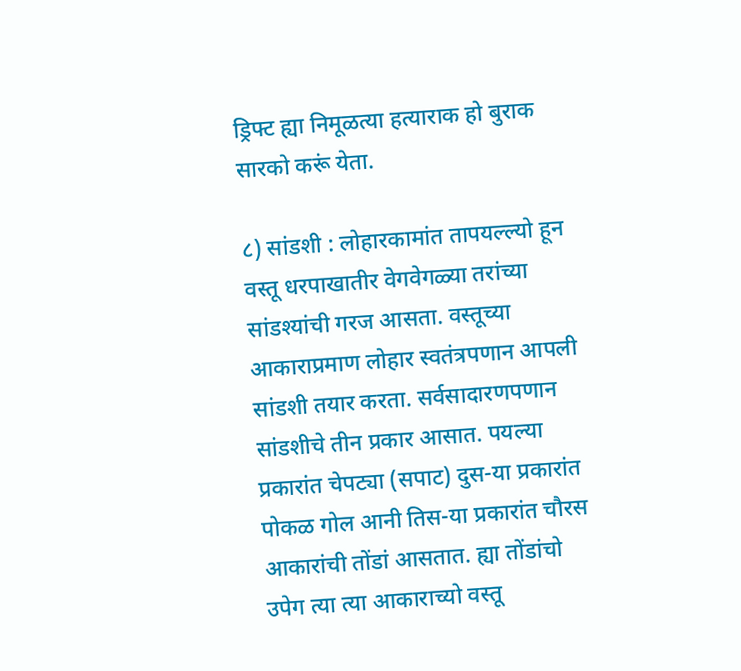ड्रिफ्ट ह्या निमूळत्या हत्याराक हो बुराक सारको करूं येता.

८) सांडशी : लोहारकामांत तापयल्ल्यो हून वस्तू धरपाखातीर वेगवेगळ्या तरांच्या सांडश्यांची गरज आसता. वस्तूच्या आकाराप्रमाण लोहार स्वतंत्रपणान आपली सांडशी तयार करता. सर्वसादारणपणान सांडशीचे तीन प्रकार आसात. पयल्या प्रकारांत चेपट्या (सपाट) दुस-या प्रकारांत पोकळ गोल आनी तिस-या प्रकारांत चौरस आकारांची तोंडां आसतात. ह्या तोंडांचो उपेग त्या त्या आकाराच्यो वस्तू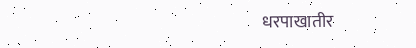धरपाखातीर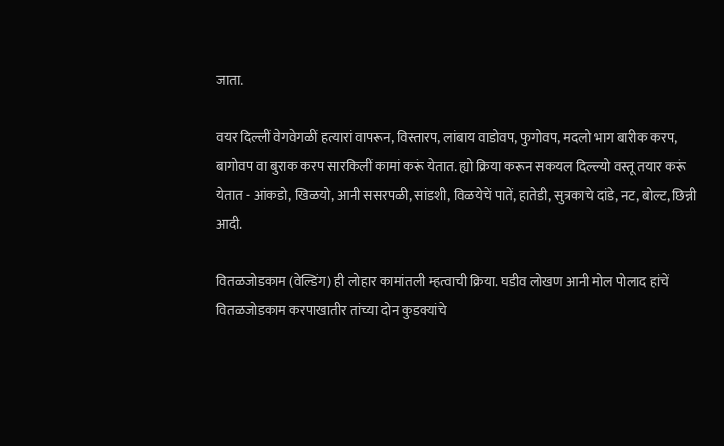जाता.

वयर दिल्लीं वेगवेगळीं हत्यारां वापरून, विस्तारप, लांबाय वाडोवप, फुगोवप, मदलो भाग बारीक करप, बागोवप वा बुराक करप सारकिलीं कामां करूं येतात. ह्यो क्रिया करून सकयल दिल्ल्यो वस्तू तयार करूं येतात - आंकडो, खिळयो, आनी ससरपळी, सांडशी, विळयेचें पातें, हातेडी, सुत्रकाचे दांडे, नट, बोल्ट, छिन्नी आदी.

वितळजोडकाम (वेल्डिंग) ही लोहार कामांतली म्हत्वाची क्रिया. घडीव लोखण आनी मोल पोलाद हांचें वितळजोडकाम करपाखातीर तांच्या दोन कुडक्यांचे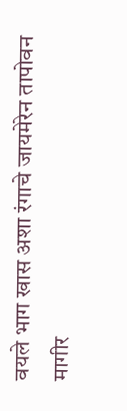वयले भाग खास अशा रंगाचे जायमेरेन तापोवन मागीर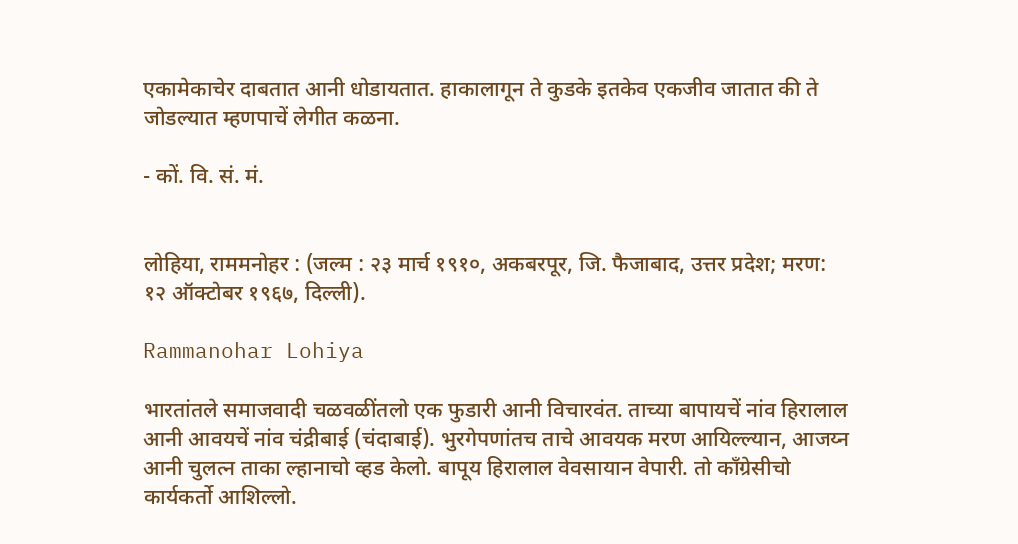एकामेकाचेर दाबतात आनी धोडायतात. हाकालागून ते कुडके इतकेव एकजीव जातात की ते जोडल्यात म्हणपाचें लेगीत कळना.

- कों. वि. सं. मं.


लोहिया, राममनोहर : (जल्म : २३ मार्च १९१०, अकबरपूर, जि. फैजाबाद, उत्तर प्रदेश; मरण: १२ ऑक्टोबर १९६७, दिल्ली).

Rammanohar Lohiya

भारतांतले समाजवादी चळवळींतलो एक फुडारी आनी विचारवंत. ताच्या बापायचें नांव हिरालाल आनी आवयचें नांव चंद्रीबाई (चंदाबाई). भुरगेपणांतच ताचे आवयक मरण आयिल्ल्यान, आजय्न आनी चुलत्न ताका ल्हानाचो व्हड केलो. बापूय हिरालाल वेवसायान वेपारी. तो काँग्रेसीचो कार्यकर्तो आशिल्लो.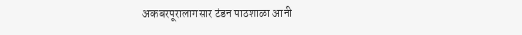अकबरपूरालागसार टंडन पाठशाळा आनी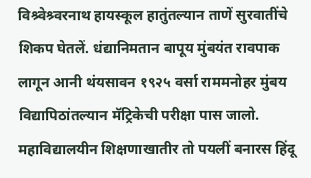विश्र्वेश्र्वरनाथ हायस्कूल हातुंतल्यान ताणें सुरवातींचे शिकप घेतलें. धंद्यानिमतान बापूय मुंबयंत रावपाक लागून आनी थंयसावन १९२५ वर्सा राममनोहर मुंबय विद्यापिठांतल्यान मॅट्रिकेची परीक्षा पास जालो. महाविद्यालयीन शिक्षणाखातीर तो पयलीं बनारस हिंदू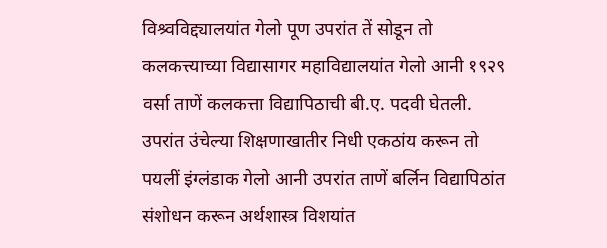विश्र्वविद्द्यालयांत गेलो पूण उपरांत तें सोडून तो कलकत्त्याच्या विद्यासागर महाविद्यालयांत गेलो आनी १९२९ वर्सा ताणें कलकत्ता विद्यापिठाची बी.ए. पदवी घेतली. उपरांत उंचेल्या शिक्षणाखातीर निधी एकठांय करून तो पयलीं इंग्लंडाक गेलो आनी उपरांत ताणें बर्लिन विद्यापिठांत संशोधन करून अर्थशास्त्र विशयांत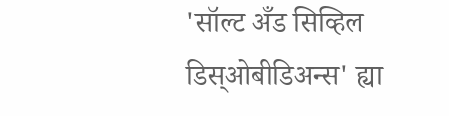'सॉल्ट अँड सिव्हिल डिस्ओबीडिअन्स' ह्या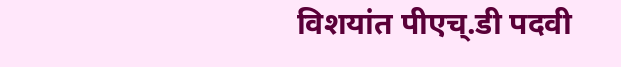विशयांत पीएच्.डी पदवी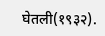घेतली(१९३२).